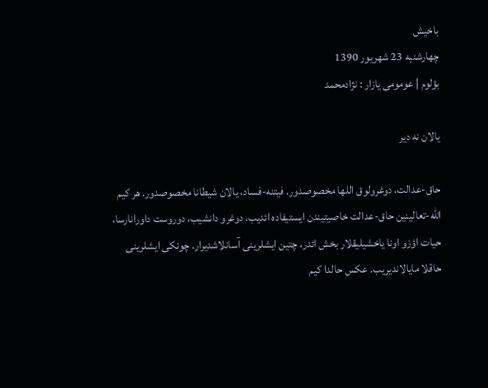باخیش
چهارشنبه 23 شهریور 1390
بؤلوم | عومومی یازار : نژادمحمد

یالان نه دیر

حاق-عدالت، دوغرولوق اللها مخصوصدور. فیتنه-فساد، یالان شیطانا مخصوصدور. هر كیم الله-تعالینین حاق-عدالت خاصیتیندن ایستیفاده ائدیب، دوغرو دانشیب، دوروست داورانارسا، حیات اؤزو اونا یاخشیلیقلار بخش ائدر، چتین ایشلرینی آسانلاشدیرار. چونكی ایشلرینی حاقلا مایالاندیریب. عكس حالدا كیم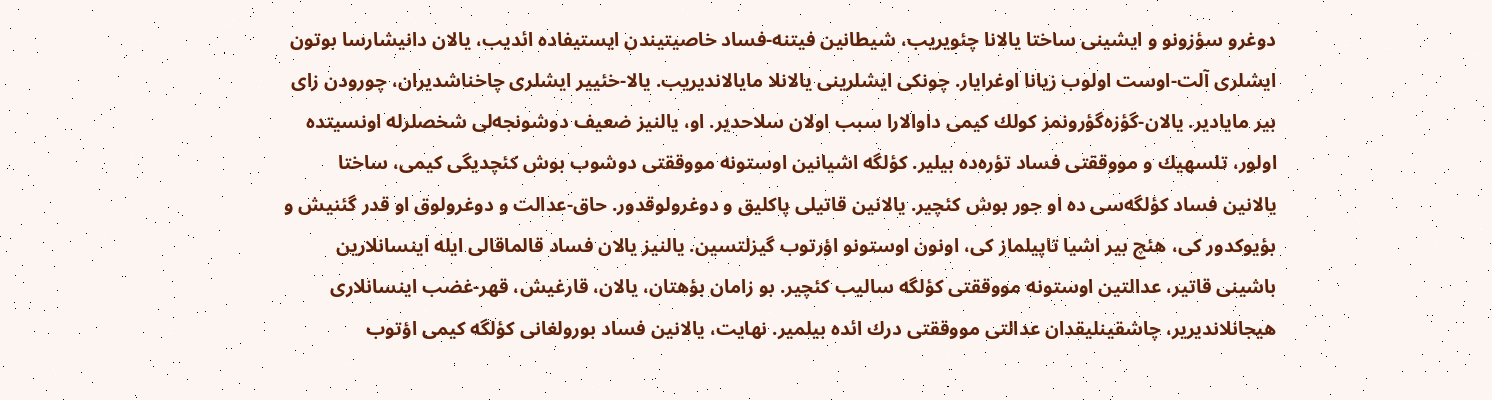دوغرو سؤزونو و ایشینی ساختا یالانا چئویریب، شیطانین فیتنه-فساد خاصیتیندن ایستیفاده ائدیب، یالان دانیشارسا بوتون ایشلری آلت-اوست اولوب زیانا اوغرایار. چونكی ایشلرینی یالانلا مایالاندیریب. یالا-خئییر ایشلری چاخناشدیران، چورودن زای بیر مایادیر. یالان-گؤزه‌گؤرونمز كولك كیمی داوالارا سبب اولان سلاحدیر. او، یالنیز ضعیف دوشونجه‌لی شخصلرله اونسیتده اولور، تلسهیك و مووققتی فساد تؤره‌ده بیلیر. كؤلگه اشیانین اوستونه مووققتی دوشوب بوش كئچدیگی كیمی، ساختا یالانین فساد كؤلگه‌سی ده او جور بوش كئچیر. یالانین قاتیلی پاكلیق و دوغرولوقدور. حاق-عدالت و دوغرولوق او قدر گئنیش و بؤیوكدور كی، هئچ بیر اشیا تاپیلماز كی، اونون اوستونو اؤرتوب گیزلتسین. یالنیز یالان فساد قالماقالی ایله اینسانلارین باشینی قاتیر، عدالتین اوستونه مووققتی كؤلگه سالیب كئچیر. بو زامان بؤهتان، یالان، قارغیش، قهر-غضب اینسانلاری هیجانلاندیریر، چاشقینلیقدان عدالتی مووققتی درك ائده بیلمیر. نهایت، یالانین فساد بورولغانی كؤلگه كیمی اؤتوب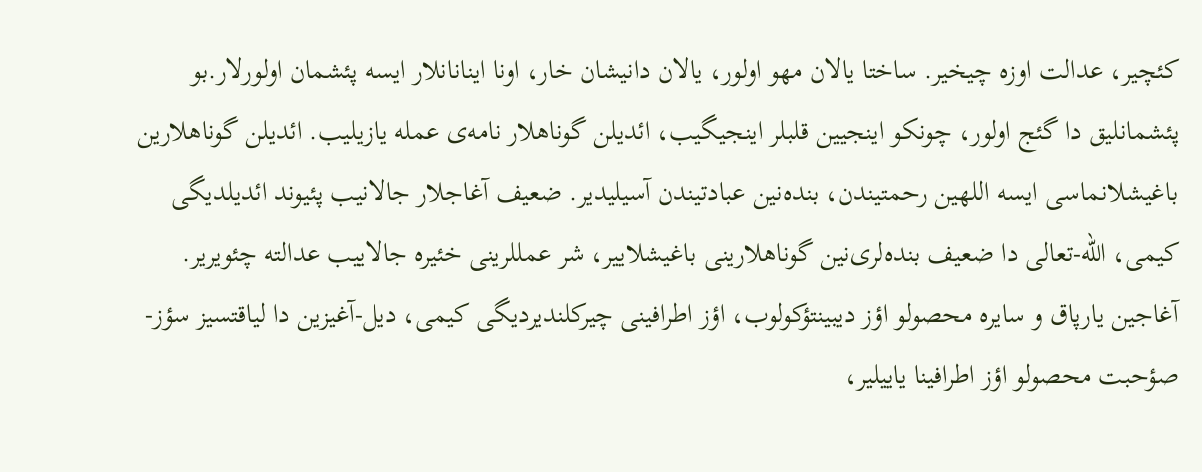كئچیر، عدالت اوزه چیخیر. ساختا یالان مهو اولور، یالان دانیشان خار، اونا اینانانلار ایسه پئشمان اولورلار.بو پئشمانلیق دا گئج اولور، چونكو اینجیین قلبلر اینجیگیب، ائدیلن گوناهلار نامه‌ی عمله یازیلیب. ائدیلن گوناهلارین باغیشلانماسی ایسه اللهین رحمتیندن، بنده‌نین عبادتیندن آسیلیدیر. ضعیف آغاجلار جالانیب پئیوند ائدیلدیگی كیمی، الله-تعالی دا ضعیف بنده‌لری‌نین گوناهلارینی باغیشلاییر، شر عمللرینی خئیره جالاییب عدالته چئویریر. آغاجین یارپاق و سایره محصولو اؤز دیبینتؤكولوب، اؤز اطرافینی چیركلندیردیگی كیمی، دیل-آغیزین دا لیاقتسیز سؤز-صؤحبت محصولو اؤز اطرافینا یاییلیر،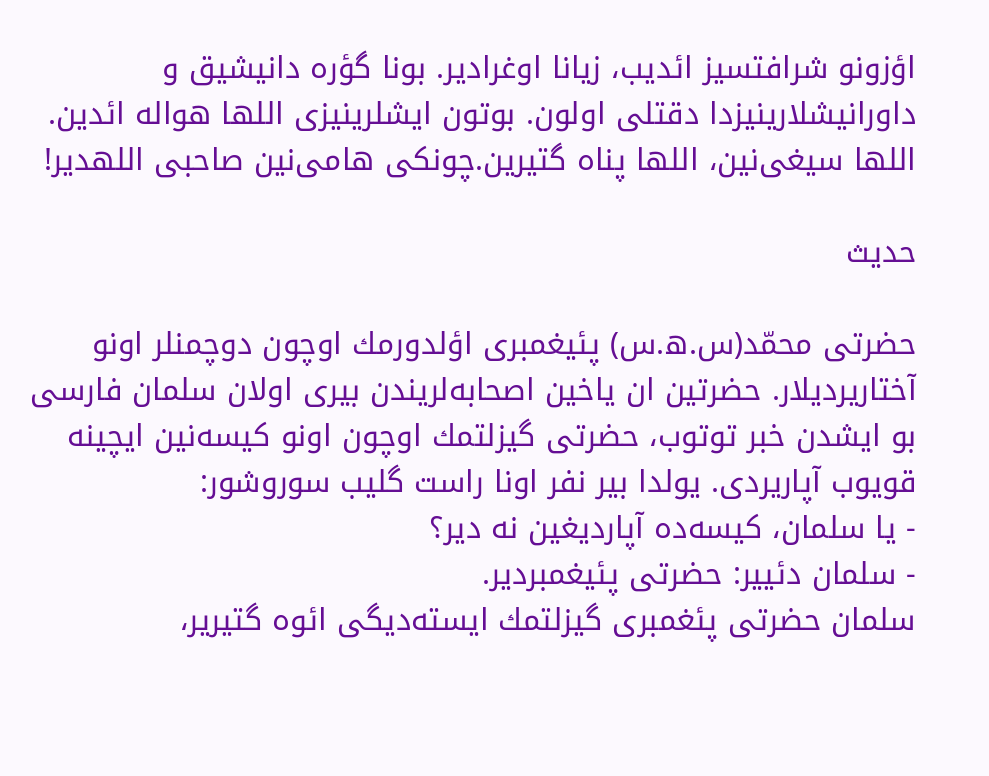اؤزونو شرافتسیز ائدیب، زیانا اوغرادیر. بونا گؤره دانیشیق و داورانیشلارینیزدا دقتلی اولون. بوتون ایشلرینیزی اللها هواله ائدین. اللها سیغی‌نین، اللها پناه گتیرین.چونكی هامی‌نین صاحبی اللهدیر!

حدیث

حضرتی محمّد(س.ه.س) پئیغمبری اؤلدورمك اوچون دوچمنلر اونو آختاریردیلار. حضرتین ان یاخین اصحابه‌لریندن بیری اولان سلمان فارسی بو ایشدن خبر توتوب، حضرتی گیزلتمك اوچون اونو كیسه‌نین ایچینه قویوب آپاریردی. یولدا بیر نفر اونا راست گلیب سوروشور:
- یا سلمان، كیسه‌ده آپاردیغین نه دیر؟
- سلمان دئییر: حضرتی پئیغمبردیر.
سلمان حضرتی پئغمبری گیزلتمك ایسته‌دیگی ائوه گتیریر،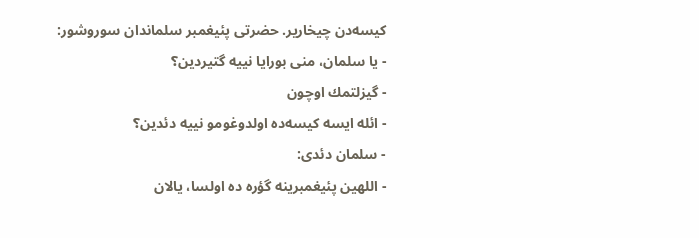كیسه‌دن چیخاریر. حضرتی پئیغمبر سلماندان سوروشور:
- یا سلمان، منی بورایا نییه گتیردین؟
- گیزلتمك اوچون
- ائله ایسه كیسه‌ده اولدوغومو نییه دئدین؟
- سلمان دئدی:
- اللهین پئیغمبرینه گؤره ده اولسا، یالان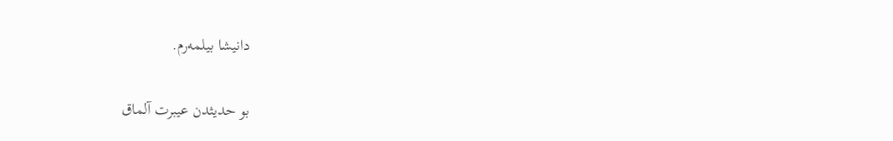دانیشا بیلمه‌رم.

بو حدیثدن عیبرت آلماق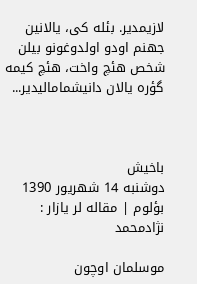لازیمدیر. بئله كی، یالانین جهنم اودو اولدوغونو بیلن شخص هئچ واخت، هئچ كیمه گؤره یالان دانیشمامالیدیر...



باخیش
دوشنبه 14 شهریور 1390
بؤلوم | مقاله لر یازار : نژادمحمد

موسلمان اوچون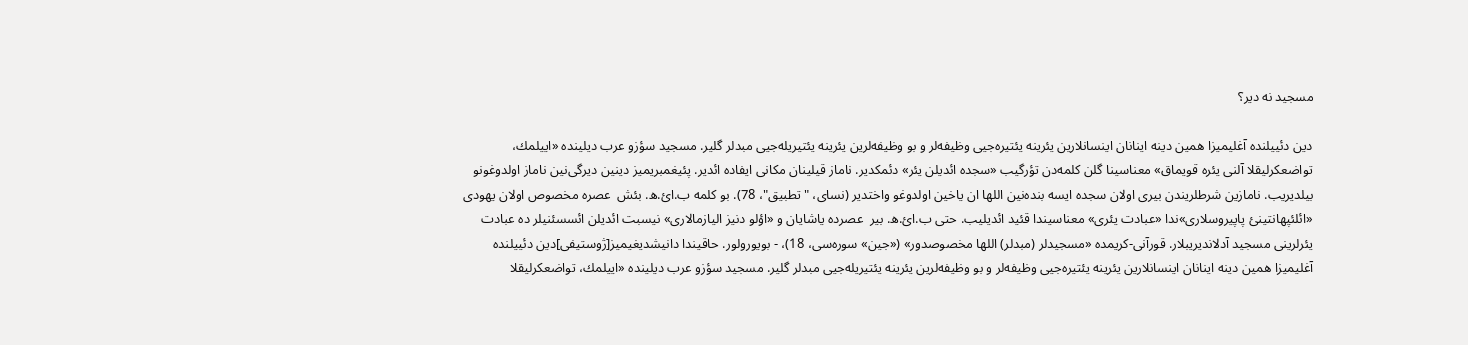مسجید نه دیر؟

دین دئییلنده آغلیمیزا همین دینه اینانان اینسانلارین یئرینه یئتیره‌جیی وظیفه‌‌لر و بو وظیفه‌‌لرین یئرینه یئتیریله‌جیی مبدلر گلیر. مسجید سؤزو عرب دیلینده «اییلمك، تواضعكرلیقلا آلنی یئره قویماق» معناسینا گلن كلمه‌دن تؤرگیب «سجده ائدیلن یئر» دئمكدیر. ناماز قیلینان مكانی ایفاده ائدیر. پئیغمبریمیز دینین دیرگی‌نین ناماز اولدوغونو بیلدیریب. نامازین شرطلریندن بیری اولان سجده ایسه بنده‌نین اللها ان یاخین اولدوغو واختدیر (نسای، "تطبیق"، 78). بو كلمه ب.ائ.ه. بئش  عصره مخصوص اولان یهودی «ائلئپهانتینئ پاپیروسلاری»ندا «عبادت یئری» معناسیندا قئید ائدیلیب. حتی ب.ائ.ه. بیر  عصرده یاشایان و «اؤلو دنیز الیازمالاری» نیسبت ائدیلن ائسسئنیلر ده عبادت یئرلرینی مسجید آدلاندیریبلار. قورآنی-كریمده «مسجیدلر (مبدلر) اللها مخصوصدور» («جین» سوره‌سی، 18)، - بویورولور. حاقیندا دانیشدیغیمیز[ژوستیفی]دین دئییلنده آغلیمیزا همین دینه اینانان اینسانلارین یئرینه یئتیره‌جیی وظیفه‌‌لر و بو وظیفه‌‌لرین یئرینه یئتیریله‌جیی مبدلر گلیر. مسجید سؤزو عرب دیلینده «اییلمك، تواضعكرلیقلا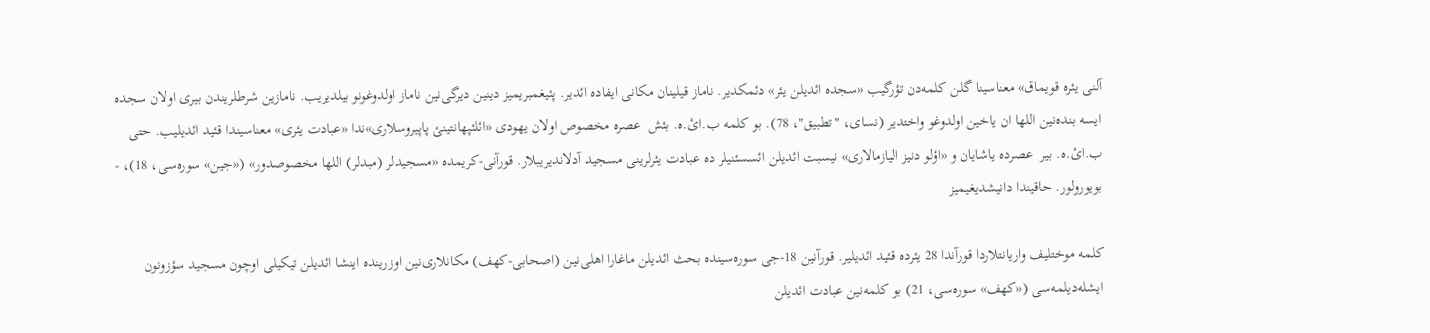آلنی یئره قویماق» معناسینا گلن كلمه‌دن تؤرگیب «سجده ائدیلن یئر» دئمكدیر. ناماز قیلینان مكانی ایفاده ائدیر. پئیغمبریمیز دینین دیرگی‌نین ناماز اولدوغونو بیلدیریب. نامازین شرطلریندن بیری اولان سجده ایسه بنده‌نین اللها ان یاخین اولدوغو واختدیر (نسای، "تطبیق"، 78). بو كلمه ب.ائ.ه. بئش  عصره مخصوص اولان یهودی «ائلئپهانتینئ پاپیروسلاری»ندا «عبادت یئری» معناسیندا قئید ائدیلیب. حتی ب.ائ.ه. بیر  عصرده یاشایان و «اؤلو دنیز الیازمالاری» نیسبت ائدیلن ائسسئنیلر ده عبادت یئرلرینی مسجید آدلاندیریبلار. قورآنی-كریمده «مسجیدلر (مبدلر) اللها مخصوصدور» («جین» سوره‌سی، 18)، - بویورولور. حاقیندا دانیشدیغیمیز

كلمه موختلیف واریانتلاردا قورآندا 28 یئرده قئید ائدیلیر. قورآنین 18-جی سوره‌سینده بحث ائدیلن ماغارا اهلی‌نین (اصحابی-كهف) مكانلاری‌نین اوزرینده اینشا ائدیلن تیكیلی اوچون مسجید سؤزونون ایشله‌دیلمه‌سی («كهف» سوره‌سی، 21) بو كلمه‌نین عبادت ائدیلن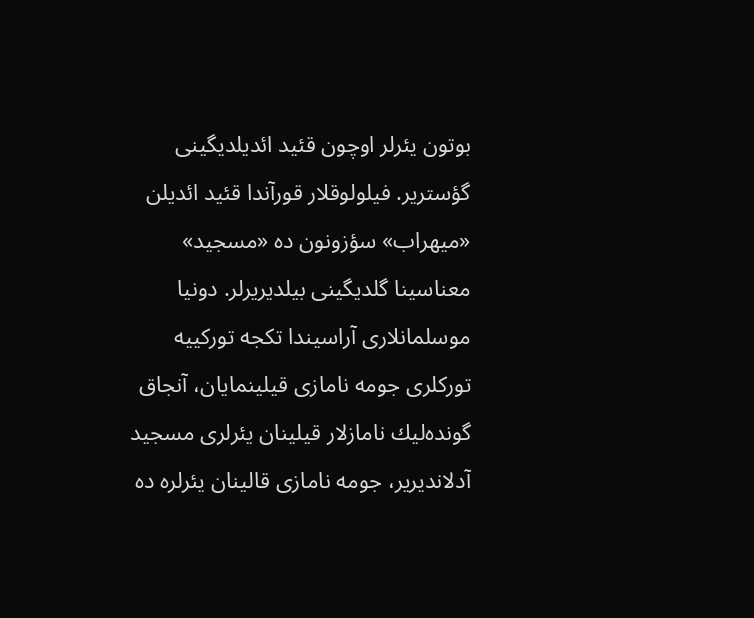بوتون یئرلر اوچون قئید ائدیلدیگینی گؤستریر. فیلولوقلار قورآندا قئید ائدیلن «میهراب» سؤزونون ده «مسجید» معناسینا گلدیگینی بیلدیریرلر. دونیا موسلمانلاری آراسیندا تكجه توركییه توركلری جومه نامازی قیلینمایان، آنجاق گونده‌لیك نامازلار قیلینان یئرلری مسجید آدلاندیریر، جومه نامازی قالینان یئرلره ده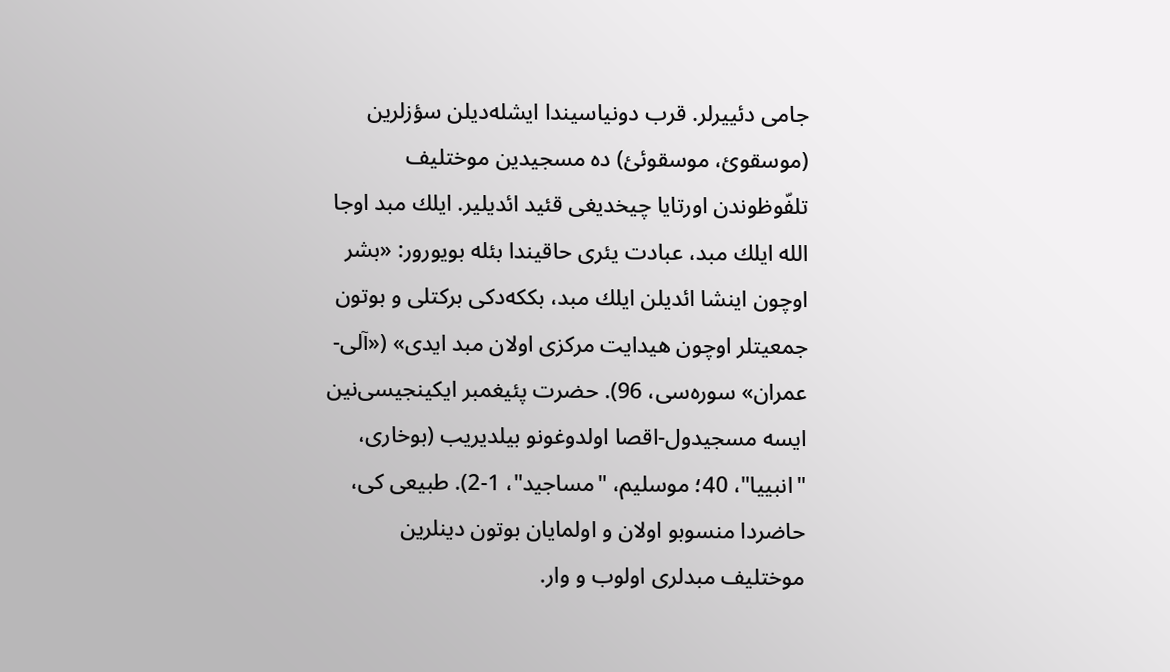جامی دئییرلر. قرب دونیاسیندا ایشله‌دیلن سؤزلرین (موسقوئ، موسقوئئ) ده مسجیدین موختلیف تلفّوظوندن اورتایا چیخدیغی قئید ائدیلیر. ایلك مبد اوجا الله ایلك مبد، عبادت یئری حاقیندا بئله بویورور: «بشر اوچون اینشا ائدیلن ایلك مبد، بككه‌دكی بركتلی و بوتون جمعیتلر اوچون هیدایت مركزی اولان مبد ایدی» («آلی-عمران» سوره‌سی، 96). حضرت پئیغمبر ایكینجیسی‌نین ایسه مسجیدول-اقصا اولدوغونو بیلدیریب (بوخاری، "انبییا"، 40؛ موسلیم، "مساجید"، 1-2). طبیعی كی، حاضردا منسوبو اولان و اولمایان بوتون دینلرین موختلیف مبدلری اولوب و وار.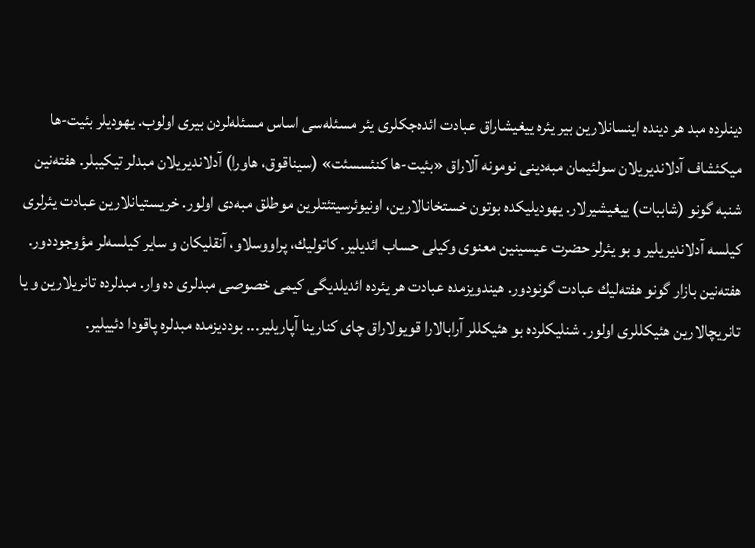دینلرده مبد هر دینده اینسانلارین بیر یئره ییغیشاراق عبادت ائده‌جكلری یئر مسئله‌‌سی اساس مسئله‌‌لردن بیری اولوب. یهودیلر بئیت-ها میكئشاف آدلاندیریلان سولئیمان مبه‌دینی نومونه آلاراق «بئیت-ها كنئسسئت» (سیناقوق، هاورا) آدلاندیریلان مبدلر تیكیبلر. هفته‌نین شنبه گونو (شاببات) ییغیشیرلار. یهودیلیكده بوتون خستخانالارین، اونیوئرسیتئتلرین موطلق مبه‌دی اولور. خریستیانلارین عبادت یئرلری كیلسه آدلاندیریلیر و بو یئرلر حضرت عیسینین معنوی وكیلی حساب ائدیلیر. كاتولیك، پراووسلاو، آنقلیكان و سایر كیلسه‌لر مؤوجوددور. هفته‌نین بازار گونو هفته‌لیك عبادت گونودور. هیندویزمده عبادت هر یئرده ائدیلدیگی كیمی خصوصی مبدلری ده وار. مبدلرده تانریلارین و یا تانریچالارین هئیكللری اولور. شنلیكلرده بو هئیكللر آرابالارا قویولاراق چای كنارینا آپاریلیر... بوددیزمده مبدلره پاقودا دئییلیر.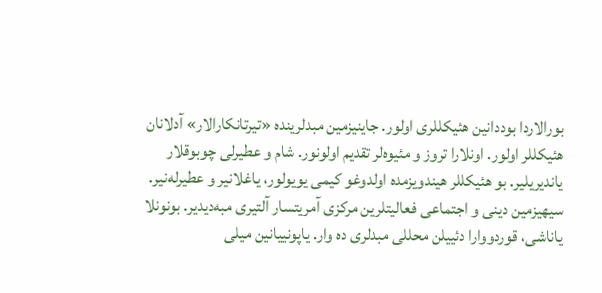بورالاردا بوددانین هئیكللری اولور. جاینیزمین مبدلرینده «تیرتانكارالار» آدلانان هئیكللر اولور. اونلارا تروز و مئیوه‌لر تقدیم اولونور. شام و عطیرلی چوبوقلار یاندیریلیر. بو هئیكللر هیندویزمده اولدوغو كیمی یویولور، یاغلانیر و عطیرله‌نیر. سیهیزمین دینی و اجتماعی فعالیتلرین مركزی آمریتسار آلتیری مبه‌دیدیر. بونونلا یاناشی، قوردووارا دئییلن محللی مبدلری ده وار. یاپونییانین میلی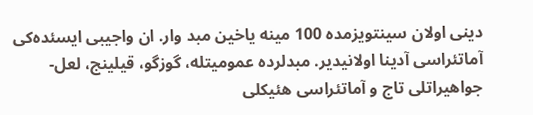دینی اولان سینتویزمده 100 مینه یاخین مبد وار. ان واجیبی ایسئده‌كی آماتئراسی آدینا اولانیدیر. مبدلرده عمومیتله، گوزگو، قیلینج، لعل-جواهیراتلی تاج و آماتئراسی هئیكلی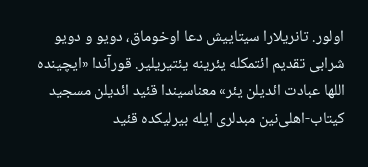اولور. تانریلارا سیتاییش دعا اوخوماق، دویو و دویو شرابی تقدیم ائتمكله یئرینه یئتیریلیر. قورآندا «ایچینده اللها عبادت ائدیلن یئر» معناسیندا قئید ائدیلن مسجید كیتاب-اهلی‌نین مبدلری ایله بیرلیكده قئید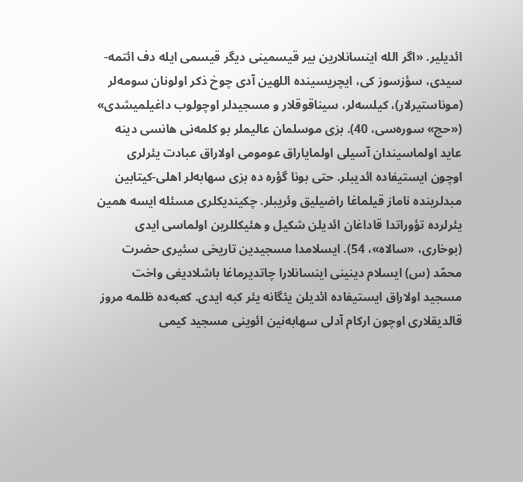ائدیلیر. «اگر الله اینسانلارین بیر قیسمینی دیگر قیسمی ایله دف ائتمه-سیدی، سؤزسوز كی، ایچریسینده اللهین آدی چوخ ذكر اولونان سومه‌لر (موناستیرلار)، كیلسه‌لر، سیناقوقلار و مسجیدلر اوچولوب داغیلمیشدی» («حج» سوره‌سی، 40). بزی موسلمان عالیملر بو كلمه‌نی هانسی دینه عاید اولماسیندان آسیلی اولمایاراق عومومی اولاراق عبادت یئرلری اوچون ایستیفاده ائدیبلر. حتی بونا گؤره ده بزی سهابه‌لر اهلی-كیتابین مبدلرینده ناماز قیلماغا راضیلیق وئریبلر. چكیندیكلری مسئله‌‌ ایسه همین یئرلرده تؤوراتدا قاداغان ائدیلن شكیل و هئیكللرین اولماسی ایدی (بوخاری، «سالاه»، 54). ایسلامدا مسجیدین تاریخی سئیری حضرت محمّد (س) ایسلام دینینی اینسانلارا چاتدیرماغا باشلادیغی واخت مسجید اولاراق ایستیفاده ائدیلن یئگانه یئر كبه ایدی. كعبه‌‌ده‌‌ ظلمه مروز قالدیقلاری اوچون اركام آدلی سهابه‌نین ائوینی مسجید كیمی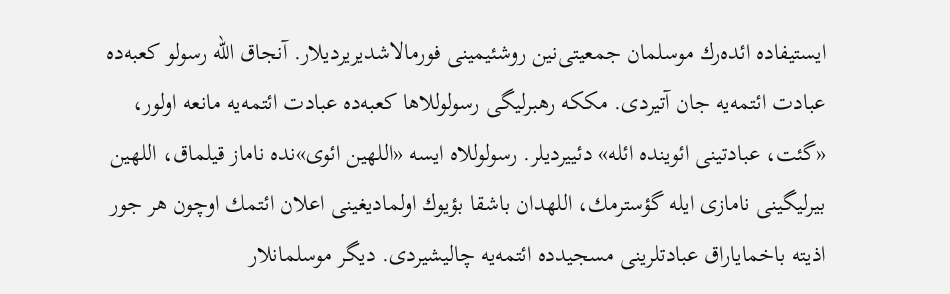ایستیفاده ائده‌رك موسلمان جمعیتی‌نین روشئیمینی فورمالاشدیریردیلار. آنجاق الله رسولو كعبه‌‌ده‌‌ عبادت ائتمه‌یه جان آتیردی. مككه رهبرلیگی رسولوللاها كعبه‌‌ده‌‌ عبادت ائتمه‌یه مانعه اولور، «گئت، عبادتینی ائوینده ائله» دئییردیلر. رسولوللاه ایسه «اللهین ائوی»نده ناماز قیلماق، اللهین بیرلیگینی نامازی ایله گؤسترمك، اللهدان باشقا بؤیوك اولمادیغینی اعلان ائتمك اوچون هر جور اذیته باخمایاراق عبادتلرینی مسجیدده ائتمه‌یه چالیشیردی. دیگر موسلمانلار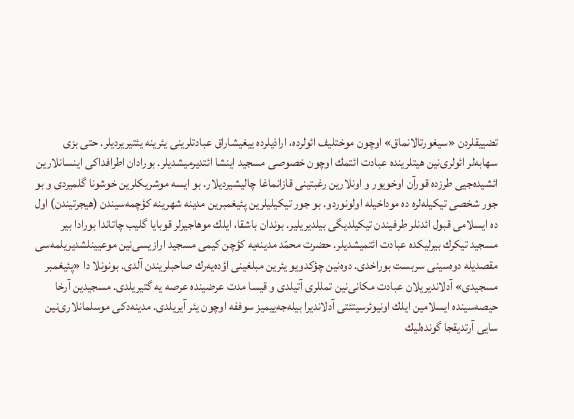تضییقلردن «سیغورتالانماق» اوچون موختلیف ائولرده، اراذیلرده ییغیشاراق عبادتلرینی یئرینه یئتیریردیلر. حتی بزی سهابه‌لر ائولری‌نین هیتلرینده عبادت ائتمك اوچون خصوصی مسجید اینشا ائتدیرمیشدیلر. بورادان اطرافداكی اینسانلارین ائشیده‌جیی طرزده قورآن اوخویور و اونلارین رغبتینی قازانماغا چالیشیردیلار. بو ایسه موشریكلرین خوشونا گلمیردی و بو جور شخصی تیكیله‌لره ده موداخیله اولونوردو. بو جور تیكیلیلرین پئیغمبرین مدینه شهرینه كؤچمه‌سیندن (هیجرتیندن) اول ده ایسلامی قبول ائدنلر طرفیندن تیكیلدیگی بیلدیریلیر. بوندان باشقا، ایلك موهاجیرلر قوبایا گلیب چاتاندا بورادا بیر مسجید تیكرك بیرلیكده عبادت ائتمیشدیلر. حضرت محمّد مدینه‌یه كؤچن كیمی مسجید ارازیسی‌نین موعیینلشدیریلمه‌سی مقصدیله دوه‌سینی سربست بوراخدی. دوه‌نین چؤكدویو یئرین مبلغینی اؤده‌یه‌رك صاحبلریندن آلدی. بونونلا دا «پئیغمبر مسجیدی» آدلاندیریلان عبادت مكانی‌نین تمللری آتیلدی و قیسا مدت عرضینده عرصه‌ یه‌‌ گتیریلدی. مسجیدین آرخا حیصه‌‌سینده ایسلامین ایلك اونیوئرسیتئتی آدلاندیرا بیله‌جه‌ییمیز سوففه اوچون یئر آیریلدی. مدینه‌دكی موسلمانلاری‌نین سایی آرتدیقجا گونده‌لیك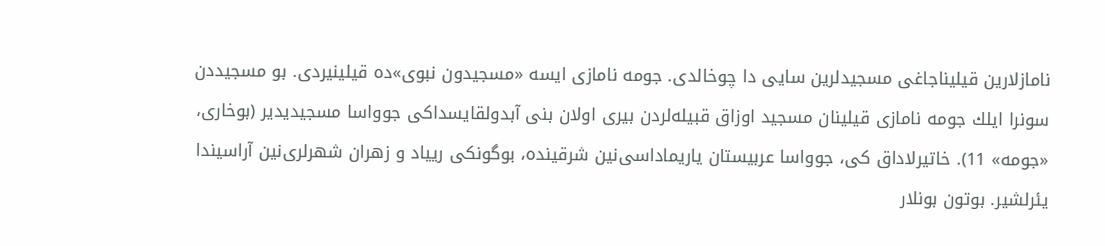نامازلارین قیلیناجاغی مسجیدلرین سایی دا چوخالدی. جومه نامازی ایسه «مسجیدون نبوی»ده قیلینیردی. بو مسجیددن سونرا ایلك جومه نامازی قیلینان مسجید اوزاق قبیله‌لردن بیری اولان بنی آبدولقایسداكی جوواسا مسجیدیدیر (بوخاری، «جومه» 11). خاتیرلاداق كی، جوواسا عربیستان یاریماداسی‌نین شرقینده، بوگونكی رییاد و زهران شهرلری‌نین آراسیندا یئرلشیر. بوتون بونلار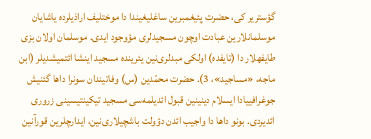گؤستریر كی، حضرت پئیغمبرین ساغلیغیندا دا موختلیف اراذیلرده یاشایان موسلمانلارین عبادت اوچون مسجیدلری مؤوجود ایدی. موسلمان اولان بزی طایفهلار دا (تایفده) اولكی مبدلری‌نین یئرینده مسجید اینشا ائتمیشدیلر (ابن ماجه، «مساجید»، 3). حضرت محمّدین (س) وفاتیندان سونرا داها گئنیش جوغرافییادا ایسلام دینینین قبول ائدیلمه‌سی مسجید تیكینتیسینی زروری ائدیردی. بونو داها دا واجیب ائدن دؤولت باشچیلاری‌نین، ایدارچلرین قورآنین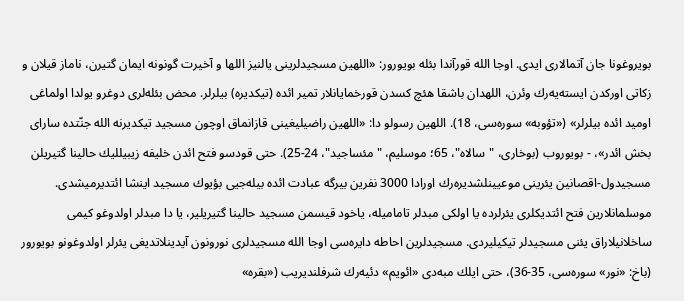بویروغونا جان آتمالاری ایدی. اوجا الله قورآندا بئله بویورور: «اللهین مسجیدلرینی یالنیز اللها و آخیرت گونونه ایمان گتیرن، ناماز قیلان و زكاتی اوركدن ایسته‌یه‌رك وئرن، اللهدان باشقا هئچ كسدن قورخمایانلار تمیر ائده (تیكدیره) بیلرلر. محض بئله‌لری دوغرو یولدا اولماغی اومید ائده بیلرلر» («تؤوبه» سوره‌سی، 18). اللهین رسولو دا: «اللهین راضیلیغینی قازانماق اوچون مسجید تیكدیرنه الله جنّتده سارای بخش ائدر»، - بویوروب (بوخاری، "سالاه"، 65؛ موسلیم، "مئساجید"، 24-25). حتی قودسو فتح ائدن خلیفه زیبیللیك حالینا گتیریلن مسجیدول-اقصانین یئرینی موعیینلشدیره‌رك اورادا 3000 نفرین بیرگه عبادت ائده بیله‌جیی بؤیوك مسجید اینشا ائتدیرمیشدی. موسلمانلارین فتح ائتدیكلری یئرلرده یا اولكی مبدلر تامامیله، یاخود قیسمن مسجید حالینا گتیریلیر، یا دا مبدلر اولدوغو كیمی ساخلانیلاراق یئنی مسجیدلر تیكیلیردی. مسجیدلرین احاطه‌‌ دایره‌سی اوجا الله مسجیدلری نورونون آیدینلاتدیغی یئرلر اولدوغونو بویورور (باخ: «نور» سوره‌سی، 35-36)، حتی ایلك مبه‌دی «ائویم» دئیه‌رك شرفلندیریب («بقره»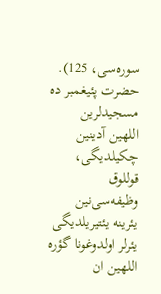سوره‌سی، 125). حضرت پئیغمبر ده مسجیدلرین اللهین آدینین چكیلدیگی، قوللوق وظیفه‌سی‌نین یئرینه یئتیریلدیگی یئرلر اولدوغونا گؤره اللهین ان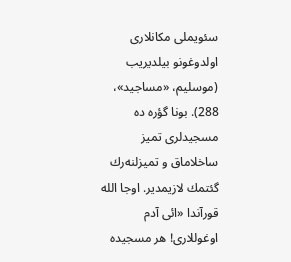سئویملی مكانلاری اولدوغونو بیلدیریب (موسلیم، «مساجید»، 288). بونا گؤره ده مسجیدلری تمیز ساخلاماق و تمیزلنه‌رك گئتمك لازیمدیر. اوجا الله قورآندا «ائی آدم اوغوللاری! هر مسجیده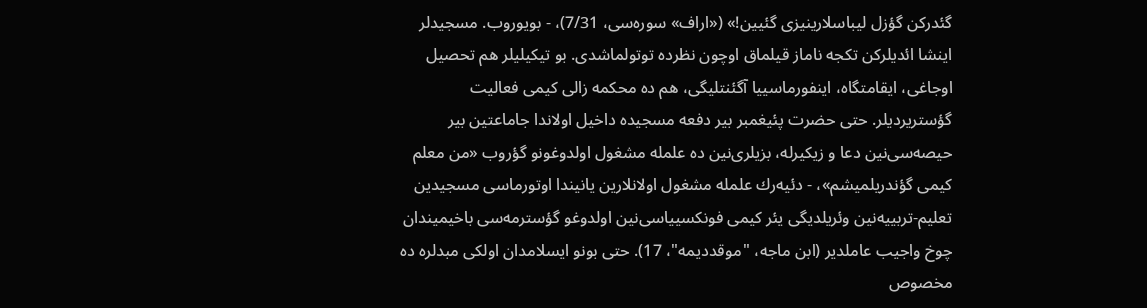گئدركن گؤزل لیباسلارینیزی گئیین!» («اراف» سوره‌سی، 7/31)، - بویوروب. مسجیدلر اینشا ائدیلركن تكجه ناماز قیلماق اوچون نظرده توتولماشدی. بو تیكیلیلر هم تحصیل اوجاغی، ایقامتگاه، اینفورماسییا آگئنتلیگی، هم ده محكمه‌‌ زالی كیمی فعالیت گؤستریردیلر. حتی حضرت پئیغمبر بیر دفعه‌‌ مسجیده داخیل اولاندا جاماعتین بیر حیصه‌سی‌نین دعا و زیكیرله، بزیلری‌نین ده علمله مشغول اولدوغونو گؤروب «من معلم كیمی گؤندریلمیشم»، - دئیه‌رك علمله مشغول اولانلارین یانیندا اوتورماسی مسجیدین تعلیم-تربییه‌نین وئریلدیگی یئر كیمی فونكسییاسی‌نین اولدوغو گؤسترمه‌سی باخیمیندان چوخ واجیب عاملدیر (ابن ماجه، "موقددیمه"، 17). حتی بونو ایسلامدان اولكی مبدلره ده مخصوص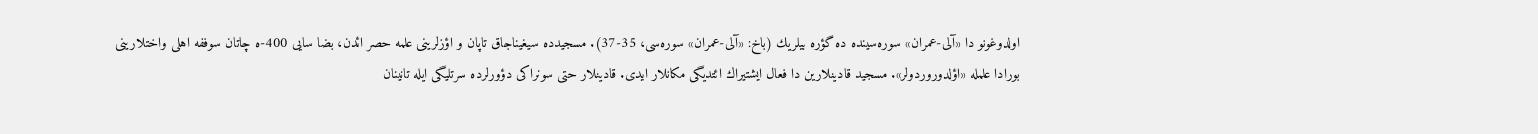اولدوغونو دا «آلی-عمران» سوره‌سینده ده گؤره بیلریك (باخ: «آلی-عمران» سوره‌سی، 35-37). مسجیدده سیغیناجاق تاپان و اؤزلرینی علمه حصر ائدن، بضا سایی 400-ه چاتان سوففه اهلی واختلارینی بورادا علمله «اؤلدوروردولر». مسجید قادینلارین دا فعال ایشتیراك ائتدیگی مكانلار ایدی. قادینلار حتی سونراكی دؤورلرده سرتلیگی ایله تانینان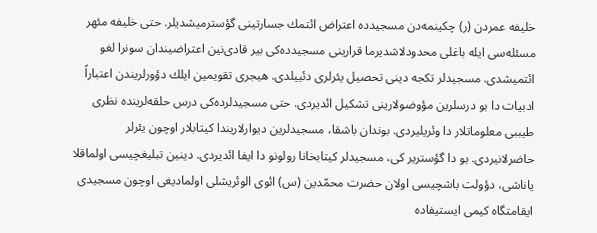خلیفه عمردن (ر) چكینمه‌دن مسجیدده اعتراض ائتمك جسارتینی گؤسترمیشدیلر. حتی خلیفه مئهر مسئله‌‌سی ایله باغلی محدودلاشدیرما قرارینی مسجیدده‌كی بیر قادی‌نین اعتراضیندان سونرا لغو ائتمیشدی. مسجیدلر تكجه دینی تحصیل یئرلری دئییلدی. هیجری تقویمین ایلك دؤورلریندن اعتباراً ادبیات دا بو درسلرین مؤوضولارینی تشكیل ائدیردی. حتی مسجیدلرده‌كی درس حلقه‌‌لرینده نظری طیببی معلوماتلار دا وئریلیردی. بوندان باشقا، مسجیدلرین دیوارلاریندا كیتابلار اوچون یئرلر حاضرلانیردی. بو دا گؤستریر كی، مسجیدلر كیتابخانا رولونو دا ایفا ائدیردی. دینین تبلیغچیسی اولماقلا یاناشی، دؤولت باشچیسی اولان حضرت محمّدین (س) ائوی الوئریشلی اولمادیغی اوچون مسجیدی ایقامتگاه كیمی ایستیفاده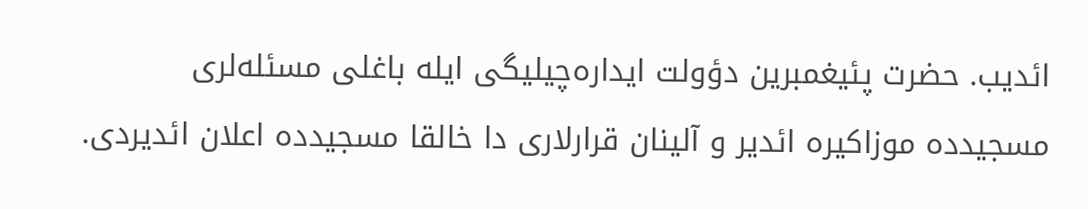ائدیب. حضرت پئیغمبرین دؤولت ایداره‌چیلیگی ایله باغلی مسئله‌‌لری مسجیدده موزاكیره ائدیر و آلینان قرارلاری دا خالقا مسجیدده اعلان ائدیردی.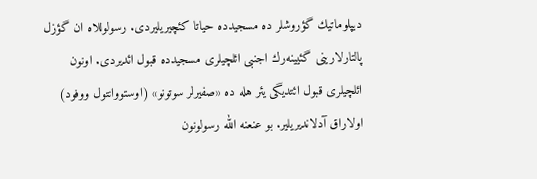دیپلوماتیك گؤروشلر ده مسجیدده حیاتا كئچیریلیردی. رسولوللاه ان گؤزل پالتارلارینی گئیینه‌رك اجنبی ائلچیلری مسجیدده قبول ائدیردی. اونون ائلچیلری قبول ائتدیگی یئر هله ده «صفیرلر سوتونو» (اوستووانتول ووفود) اولاراق آدلاندیریلیر. بو عنعنه‌‌ الله رسولونون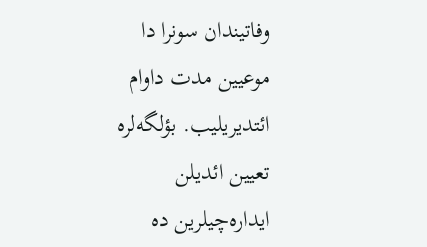وفاتیندان سونرا دا موعیین مدت داوام ائتدیریلیب. بؤلگه‌لره تعیین ائدیلن ایداره‌چیلرین ده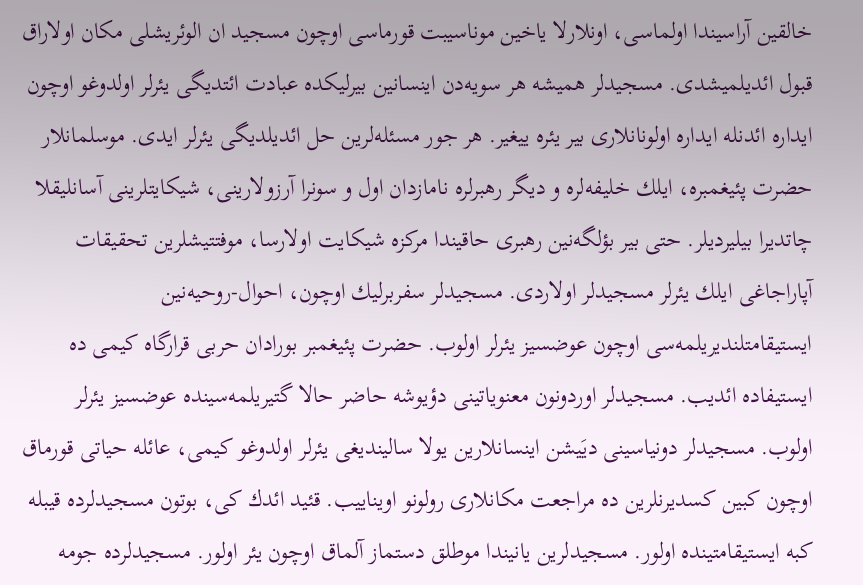خالقین آراسیندا اولماسی، اونلارلا یاخین موناسیبت قورماسی اوچون مسجید ان الوئریشلی مكان اولاراق قبول ائدیلمیشدی. مسجیدلر همیشه هر سویه‌دن اینسانین بیرلیكده عبادت ائتدیگی یئرلر اولدوغو اوچون ایداره ائدنله ایداره اولونانلاری بیر یئره ییغیر. هر جور مسئله‌‌لرین حل ائدیلدیگی یئرلر ایدی. موسلمانلار حضرت پئیغمبره، ایلك خلیفه‌لره و دیگر رهبرلره نامازدان اول و سونرا آرزولارینی، شیكایتلرینی آسانلیقلا چاتدیرا بیلیردیلر. حتی بیر بؤلگه‌نین رهبری حاقیندا مركزه شیكایت اولارسا، موفتتیشلرین تحقیقات آپاراجاغی ایلك یئرلر مسجیدلر اولاردی. مسجیدلر سفربرلیك اوچون، احوال-روحیه‌نین ایستیقامتلندیریلمه‌سی اوچون عوضسیز یئرلر اولوب. حضرت پئیغمبر بورادان حربی قرارگاه كیمی ده ایستیفاده ائدیب. مسجیدلر اوردونون معنویاتینی دؤیوشه حاضر حالا گتیریلمه‌سینده عوضسیز یئرلر اولوب. مسجیدلر دونیاسینی دیَیشن اینسانلارین یولا سالیندیغی یئرلر اولدوغو كیمی، عائله‌‌ حیاتی قورماق اوچون كبین كسدیرنلرین ده مراجعت مكانلاری رولونو اویناییب. قئید ائدك كی، بوتون مسجیدلرده قیبله كبه ایستیقامتینده اولور. مسجیدلرین یانیندا موطلق دستماز آلماق اوچون یئر اولور. مسجیدلرده جومه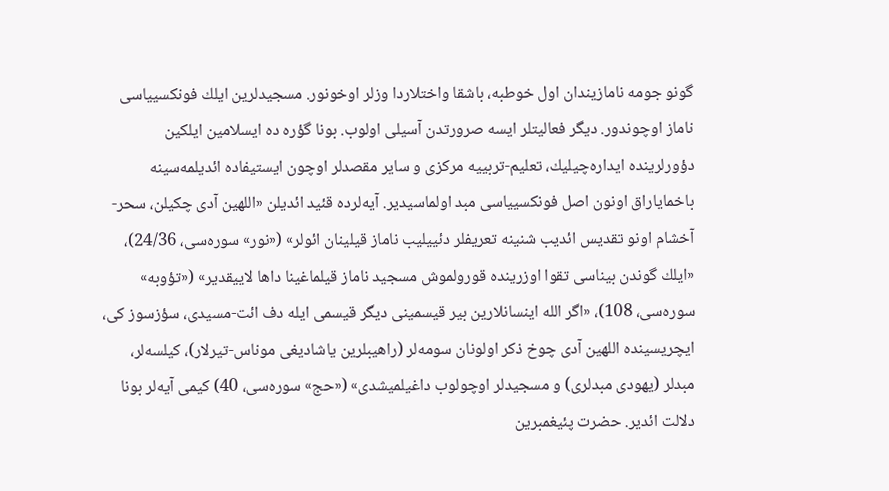گونو جومه نامازیندان اول خوطبه‌‌، باشقا واختلاردا وزلر اوخونور. مسجیدلرین ایلك فونكسییاسی ناماز اوچوندور. دیگر فعالیتلر ایسه صرورتدن آسیلی اولوب. بونا گؤره ده ایسلامین ایلكین دؤورلرینده ایداره‌چیلیك، تعلیم-تربییه مركزی و سایر مقصدلر اوچون ایستیفاده ائدیلمه‌سینه باخمایاراق اونون اصل فونكسییاسی مبد اولماسیدیر. آیه‌لرده قئید ائدیلن «اللهین آدی چكیلن، سحر-آخشام اونو تقدیس ائدیب شنینه تعریفلر دئییلیب ناماز قیلینان ائولر» («نور» سوره‌سی، 24/36)، «ایلك گوندن بیناسی تقوا اوزرینده قورولموش مسجید ناماز قیلماغینا داها لاییقدیر» («تؤوبه» سوره‌سی، 108)، «اگر الله اینسانلارین بیر قیسمینی دیگر قیسمی ایله دف ائت-مسیدی، سؤزسوز كی، ایچریسینده اللهین آدی چوخ ذكر اولونان سومه‌لر (راهیبلرین یاشادیغی موناس-تیرلار)، كیلسه‌لر، مبدلر (یهودی مبدلری) و مسجیدلر اوچولوب داغیلمیشدی» («حج» سوره‌سی، 40) كیمی آیه‌لر بونا دلالت ائدیر. حضرت پئیغمبرین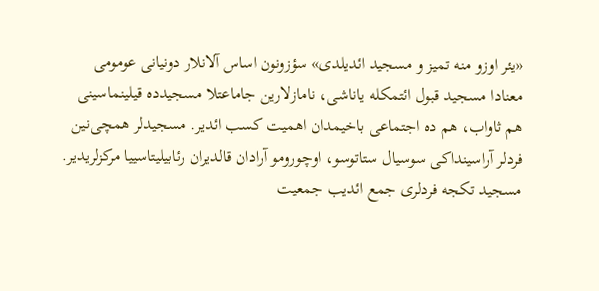«یئر اوزو منه تمیز و مسجید ائدیلدی» سؤزونون اساس آلانلار دونیانی عومومی معنادا مسجید قبول ائتمكله یاناشی، نامازلارین جاماعتلا مسجیدده قیلینماسینی هم ثاواب، هم ده اجتماعی باخیمدان اهمیت كسب ائدیر. مسجیدلر همچی‌نین فردلر آراسینداكی سوسیال ستاتوسو، اوچورومو آرادان قالدیران رئابیلیتاسییا مركزلریدیر. مسجید تكجه فردلری جمع ائدیب جمعیت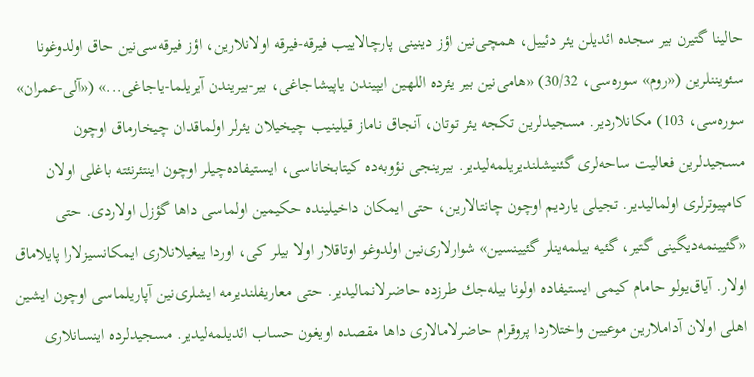حالینا گتیرن بیر سجده ائدیلن یئر دئییل، همچی‌نین اؤز دینینی پارچالاییب فیرقه-فیرقه اولانلارین، اؤز فیرقه‌سی‌نین حاق اولدوغونا سئویننلرین («روم» سوره‌سی، 30/32) «هامی‌نین بیر یئرده اللهین ایپیندن یاپیشاجاغی، بیر-بیریندن آیریلما-یاجاغی...» («آلی-عمران» سوره‌سی، 103) مكانلاردیر. مسجیدلرین تكجه یئر توتان، آنجاق ناماز قیلینیب چیخیلان یئرلر اولماقدان چیخارماق اوچون مسجیدلرین فعالیت ساحه‌‌لری گئنیشلندیریلمه‌لیدیر. بیرینجی نؤوبه‌ده كیتابخاناسی، ایستیفاده‌چیلر اوچون اینتئرنئته باغلی اولان كامپیوترلری اولمالیدیر. تجیلی یاردیم اوچون چانتالارین، حتی ایمكان داخیلینده حكیمین اولماسی داها گؤزل اولاردی. حتی «گئیینمه‌دیگینی گتیر، گئیه بیلمه‌ینلر گئیینسین» شوارلاری‌نین اولدوغو اوتاقلار اولا بیلر كی، اوردا ییغیلانلاری ایمكانسیزلارا پایلاماق اولار. آیاق‌یولو حامام كیمی ایستیفاده اولونا بیله‌جك طرزده حاضرلانمالیدیر. حتی معاریفلندیرمه ایشلری‌نین آپاریلماسی اوچون ایشین اهلی اولان آداملارین موعیین واختلاردا پروقرام حاضرلامالاری داها مقصده اویغون حساب ائدیلمه‌لیدیر. مسجیدلرده اینسانلاری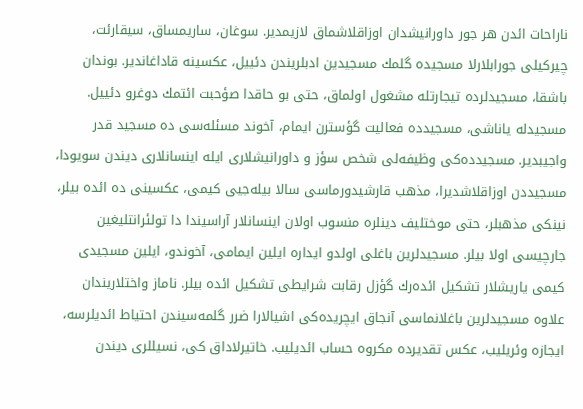ناراحات ائدن هر جور داورانیشدان اوزاقلاشماق لازیمدیر. سوغان، ساریمساق، سیقارئت، چیركیلی جورابلارلا مسجیده گلمك مسجیدین ادبلریندن دئییل، عكسینه قاداغاندیر. بوندان باشقا، مسجیدلرده تیجارتله مشغول اولماق، حتی بو حاقدا صؤحبت ائتمك دوغرو دئییل. مسجیدله یاناشی، مسجیدده فعالیت گؤسترن ایمام، آخوند مسئله‌‌سی ده مسجید قدر واجیبدیر. مسجیدده‌كی وظیفه‌‌لی شخص سؤز و داورانیشلاری ایله اینسانلاری دیندن سویودا، مسجیددن اوزاقلاشدیرا، مذهب قارشیدورماسی سالا بیله‌جیی كیمی، عكسینی ده ائده بیلر، نینكی مذهبلر، حتی موختلیف دینلره منسوب اولان اینسانلار آراسیندا دا تولئرانتلیغین جارچیسی اولا بیلر. مسجیدلرین باغلی اولدو ایداره ایلین ایمامی، آخوندو، ایلین مسجیدی كیمی یاریشلار تشكیل ائده‌رك گؤزل رقابت شرایطی تشكیل ائده بیلر. ناماز واختلاریندان علاوه‌‌ مسجیدلرین باغلانماسی آنجاق ایچریده‌كی اشیالارا ضرر گلمه‌سیندن احتیاط ائدیلرسه، ایجازه وئریلیب، عكس تقدیرده مكروه حساب ائدیلیب. خاتیرلاداق كی، نسیللری دیندن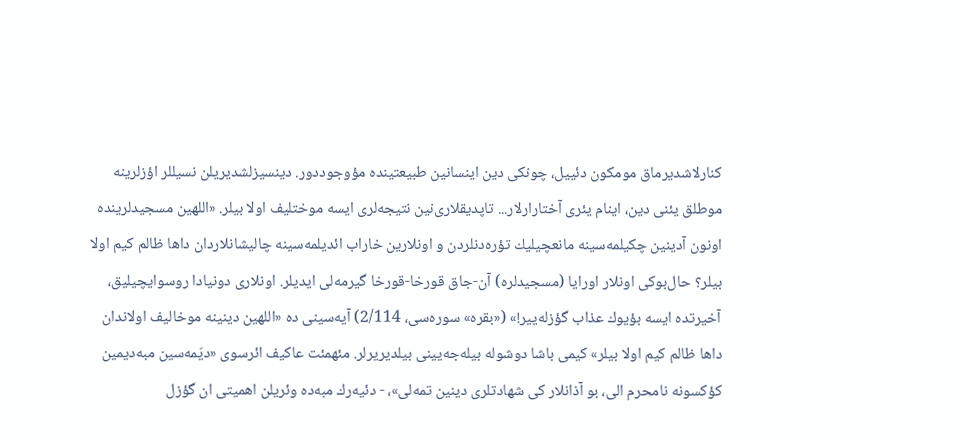كنارلاشدیرماق مومكون دئییل، چونكی دین اینسانین طبیعتینده مؤوجوددور. دینسیزلشدیریلن نسیللر اؤزلرینه موطلق یئنی دین، اینام یئری آختارارلار... تاپدیقلاری‌نین نتیجه‌لری ایسه موختلیف اولا بیلر. «اللهین مسجیدلرینده اونون آدینین چكیلمه‌سینه مانعچیلیك تؤره‌دنلردن و اونلارین خاراب ائدیلمه‌سینه چالیشانلاردان داها ظالم كیم اولا بیلر؟ حال‌بوكی اونلار اورایا (مسجیدلره) آن-جاق قورخا-قورخا گیرمه‌لی ایدیلر. اونلاری دونیادا روسوایچیلیق، آخیرتده ایسه بؤیوك عذاب گؤزله‌ییر!» («بقره» سوره‌سی، 2/114) آیه‌سینی ده «اللهین دینینه موخالیف اولاندان داها ظالم كیم اولا بیلر» كیمی باشا دوشوله بیله‌جه‌یینی بیلدیریرلر. مئهمئت عاكیف ائرسوی «دیَمه‌سین مبه‌دیمین كؤكسونه نامحرم الی، بو آذانلار كی شهادتلری دینین تمه‌لی»، - دئیه‌رك مبه‌ده وئریلن اهمیتی ان گؤزل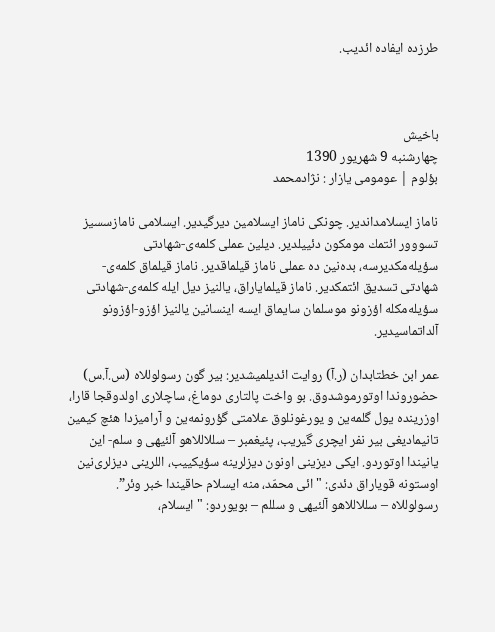طرزده ایفاده ائدیب.



باخیش
چهارشنبه 9 شهریور 1390
بؤلوم | عومومی یازار : نژادمحمد

ناماز ایسلامداندیر. چونكی ناماز ایسلامین دیرگیدیر. ایسلامی نامازسسیز تسووور ائتمك مومكون دئییلدیر. دیلین عملی كلمه‌ی-شهادتی سؤیله‌مكدیرسه، بده‌نین ده عملی ناماز قیلماقدیر. ناماز قیلماق كلمه‌ی-شهادتی تسدیق ائتمكدیر. ناماز قیلمایاراق، یالنیز دیل ایله كلمه‌ی-شهادتی سؤیله‌مكله اؤزونو موسلمان سایماق ایسه اینسانین یالنیز اؤزو-اؤزونو آلداتماسیدیر.

عمر ابن خطتابدان (ر.آ) روایت ائدیلمیشدیر: بیر گون رسولوللاه (س.آ.س) حضوروندا اوتورموشدوق. بو واخت پالتاری دوماغ، ساچلاری اولدوقجا قارا، اوزرینده یول گلمه‌ین و یورغونلوق علامتی گؤرونمه‌ین و آرامیزدا هئچ كیمین تانیمادیغی بیر نفر ایچری گیریب، پئیغمبر – سللاللاهو آلئیهی و سلم- این یانیندا اوتوردو. ایكی دیزینی اونون دیزلرینه سؤیكییب، اللرینی دیزلری‌نین اوستونه قویاراق دئدی: "ائی محمّد، منه ایسلام حاقیندا خبر وئر”. رسولوللاه – سللاللاهو آلئیهی و سللم – بویوردو: "ایسلام،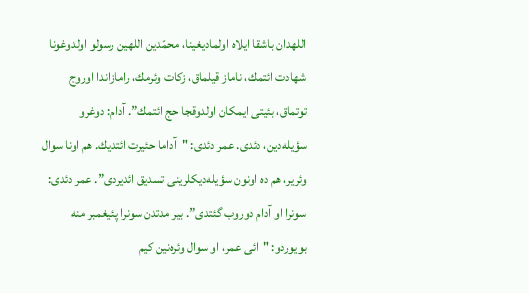اللهدان باشقا ایلاه اولمادیغینا، محمّدین اللهین رسولو اولدوغونا شهادت ائتمك، ناماز قیلماق، زكات وئرمك، رامازاندا اوروج توتماق، بئیتی ایمكان اولدوقجا حج ائتمك”. آدام: دوغرو سؤیله‌دین، دئدی. عمر دئدی: "آداما حئیرت ائتدیك. هم اونا سوال وئریر، هم ده اونون سؤیله‌دیكلرینی تسدیق ائدیردی”. عمر دئدی: سونرا او آدام دوروب گئتدی”. بیر مدتدن سونرا پئیغمبر منه بویوردو: "ائی عمر، او سوال وئره‌نین كیم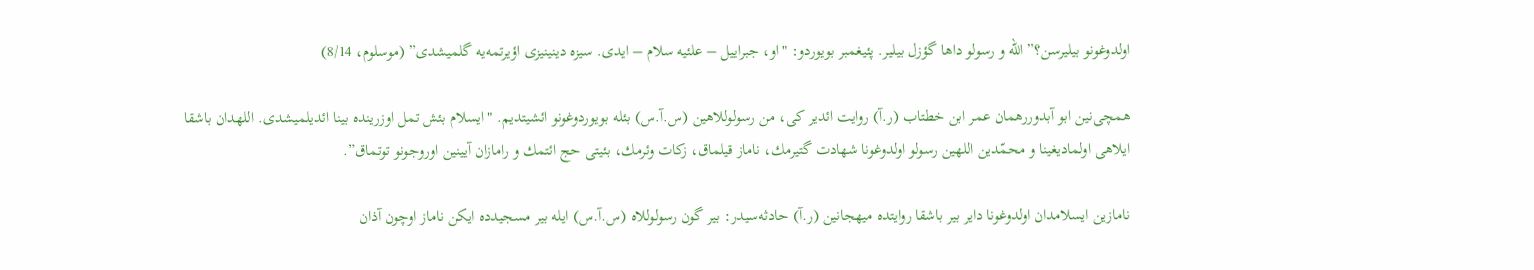اولدوغونو بیلیرسن؟” الله و رسولو داها گؤزل بیلیر. پئیغمبر بویوردو: "او، جبراییل – علئیه سلام – ایدی. سیزه دینینیزی اؤیرتمه‌یه گلمیشدی” (موسلوم، 8/14)

همچی‌نین ابو آبدوررهمان عمر ابن خطتاب (ر.آ) روایت ائدیر كی، من رسولوللاهین (س.آ.س) بئله بویوردوغونو ائشیتدیم. "ایسلام بئش تمل اوزرینده بینا ائدیلمیشدی. اللهدان باشقا ایلاهی اولمادیغینا و محمّدین اللهین رسولو اولدوغونا شهادت گتیرمك، ناماز قیلماق، زكات وئرمك، بئیتی حج ائتمك و رامازان آیینین اوروجونو توتماق”.

نامازین ایسلامدان اولدوغونا دایر بیر باشقا روایتده میهجانین (ر.آ) حادثه‌‌سیدر: بیر گون رسولوللاه (س.آ.س) ایله بیر مسجیدده ایكن ناماز اوچون آذان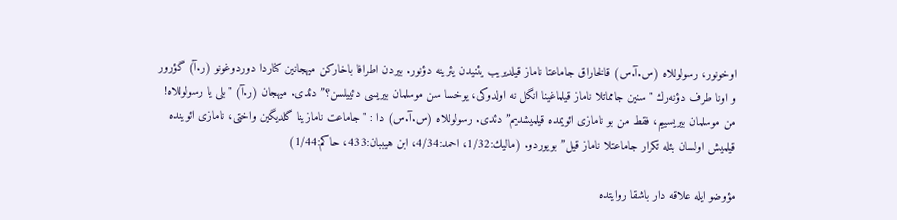اوخونور، رسولوللاه (س.آ.س) قالخاراق جاماعتا ناماز قیلدیریب یئنیدن یئرینه دؤنور. بیردن اطرافا باخاركن میهجانین كناردا دوردوغونو (ر.آ) گؤرور و اونا طرف دؤنه‌رك "سنین جامماتلا ناماز قیلماغینا انگل نه اولدوكی، یوخسا سن موسلمان بیریسی دئییلسن؟” دئدی. میهجان (ر.آ) "بلی یا رسولوللاه! من موسلمان بیریسییم، فقط من بو نامازی ائویمده قیلمیشدیم” دئدی. رسولوللاه (س.آ.س) دا : "جاماعت نامازینا گلدیگین واختی، نامازی ائوینده قیلمیش اولسان بئله تكرار جاماعتلا ناماز قیل” بویوردو. (مالیك:1/32، احمد:4/34، ابن هیببان:433، حاكم:1/44)

مؤوضو ایله علاقه دار باشقا روایتده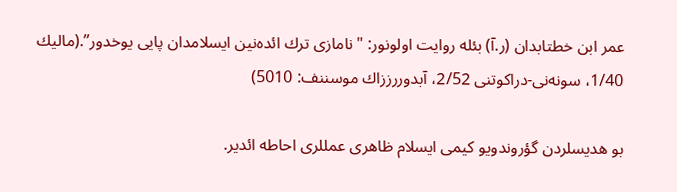عمر ابن خطتابدان (ر.آ) بئله روایت اولونور: "نامازی ترك ائده‌نین ایسلامدان پایی یوخدور”.(مالیك 1/40، سونه‌نی-دراكوتنی 2/52، آبدوررززاك موسننف: 5010)

بو هدیسلردن گؤروندویو كیمی ایسلام ظاهری عمللری احاطه‌‌ ائدیر.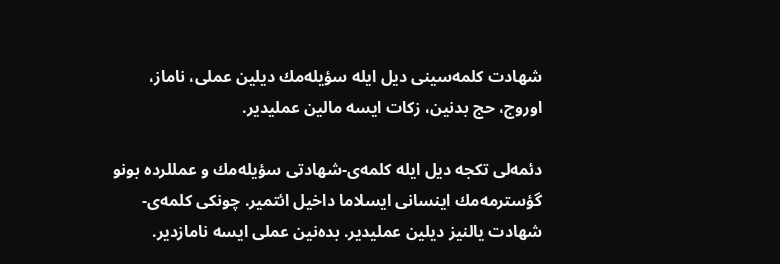شهادت كلمه‌سینی دیل ایله سؤیله‌مك دیلین عملی، ناماز، اوروج، حج بد‌نین، زكات ایسه مالین عملیدیر.

دئمه‌لی تكجه دیل ایله كلمه‌ی-شهادتی سؤیله‌مك و عمللرده بونو گؤسترمه‌مك اینسانی ایسلاما داخیل ائتمیر. چونكی كلمه‌ی-شهادت یالنیز دیلین عملیدیر. بده‌نین عملی ایسه نامازدیر.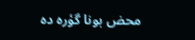محض بونا گؤره ده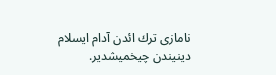نامازی ترك ائدن آدام ایسلام دینیندن چیخمیشدیر.